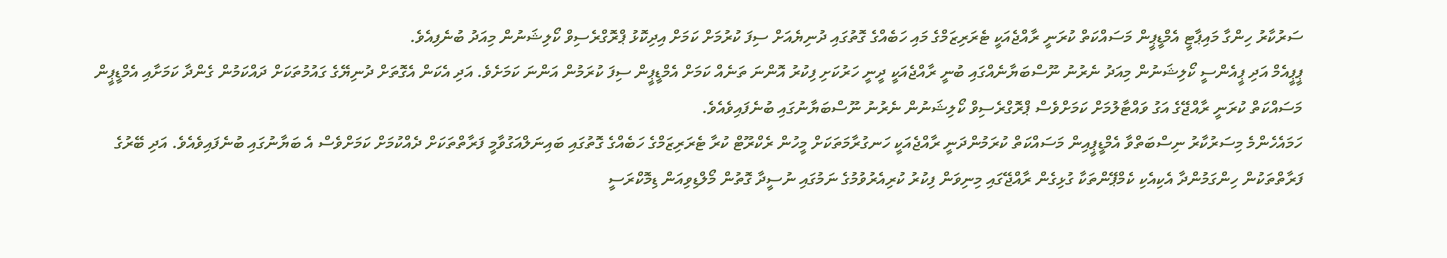ސަރުކާރު ހިންގާ މައިޕާޓީ އެމްޑީޕީން މަސައްކަތް ކުރަނީ ރާއްޖެއަކީ ޓެރަރިޒަމްގެ މައި ހަބެއްގެ ގޮތުގައި ދުނިޔެއަށް ސިފަ ކުރުމަށް ކަމަށް އިދިކޮޅު ޕްރޮގްރެސިވް ކޯލިޝަނުން މިއަދު ބުނެފިއެވެ.
ޕީޕީއެމް އަދި ޕީއެންސީ ކޯލިޝަނުން މިއަދު ނެރުނު ނޫސްބަޔާނެއްގައި ބުނީ ރާއްޖެއަކީ ދީނީ ހަރުކަށި ފިކުރު އޮންނަ ތަނެއް ކަމަށް އެމްޑީޕީން ސިފަ ކުރަމުން އަންނަ ކަމަށެވެ. އަދި އެކަން އެގޮތަށް ދުނިޔޭގެ ގައުމުތަކަށް ދައްކަމުން ގެންދާ ކަމަށާއި އެމްޑީޕީން މަސައްކަތް ކުރަނީ ރާއްޖޭގެ އަގު ވައްޓާލުމަށް ކަމަށްވެސް ޕްރޮގްރެސިވް ކޯލިޝަނުން ނެރުނު ނޫސްބަޔާނުގައި ބުނެފައިވެއެވެ.
ހަމައެހެންމެ މިސަރުކާރު ނިސްބަތްވާ އެމްޑީޕީއިން މަސައްކަތް ކުރަމުންދަނީ ރާއްޖެއަކީ ހަނގުރާމަތަކަށް މީހުން ރެކްރޫޓް ކުރާ ޓެރަރިޒަމްގެ ހަބެއްގެ ގޮތުގައި ބައިނަލްއަގުވާމީ ފަރާތްތަކަށް ދެއްކުމަށް ކަމަށްވެސް އެ ބަޔާނުގައި ބުނެފައިވެއެވެ. އަދި ބޭރުގެ ފަރާތްތަކުން ހިންގަމުންދާ އެކިއެކި ކެމްޕޭންތަކާ ގުޅިގެން ރާއްޖޭގައި މިނިވަން ފިކުރު ކުރިއެރުވުމުގެ ނަމުގައި ނުސީދާ ގޮތުން މޯލްޑިވިއަން ޑިމޮކްރަސީ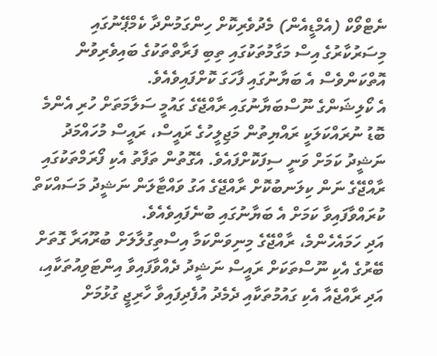ނެޓްވޯކް (އެމްޑީއެން) މެދުވެރިކޮށް ހިންގަމުންދާ ކެމްޕޭނުގައި މިސަރުކާރުގެ އިސް މަގާމުތަކުގައި ތިބި ފަރާތްތަކުގެ ބައިވެރިވުން އޮތްކަންވެސް އެ ބަޔާނުގައި ފާހަގަ ކޮށްފައިވެއެވެ.
އެ ކޯލިޝަންގެ ނޫސްބަޔާނުގައި ރާއްޖޭގެ ގައުމީ ސަލާމަތަށް ހުރި އެންމެ ބޮޑު ނުރައްކަލަކީ ރައްޔިތުން މަޖިލީހުގެ ރައީސް، ރައީސް މުހައްމަދު ނަޝީދު ކަމަށް ވަނީ ސިފަކޮށްފައެވެ. އެގޮތުން ތަފާތު އެކި ފޯރަމްތަކުގައި ރާއްޖޭގެ ނަން ކިލަނބުކޮށް ރާއްޖޭގެ އަގު ވައްޓާލަން ނަޝީދު މަސައްކަތް ކުރައްވާފައިވާ ކަމަށް އެ ބަޔާނުގައި ބުނެފައިވެއެވެ.
އަދި ހަމައެހެންމެ، ރާއްޖޭގެ މިނިވަންކަމާ އިސްތިގުލާލަށް ބުރޫއަރާ ގޮތަށް ބޭރުގެ އެކި ނޫސްތަކަށް ރައީސް ނަޝީދު ދެއްވާފައިވާ އިންޓަވިއުތަކާއި، އަދި ރާއްޖެއާ އެކި ގައުމުތަކާއި ދެމެދު އުފެދިފައިވާ ހާރިޖީ ގުޅުމަށް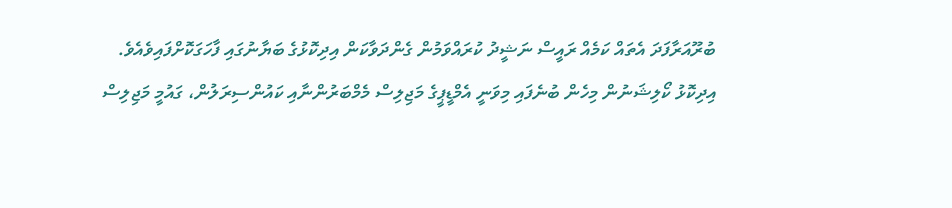ބުރޫއަރާފަދަ އެތައް ކަމެއް ރައީސް ނަޝީދު ކުރައްވަމުން ގެންދަވާކަން އިދިކޮޅުގެ ބަޔާނުގައި ފާހަގަކޮށްފައިވެއެވެ.
އިދިކޮޅު ކޯލިޝަނުން މިހެން ބުނެފައި މިވަނީ އެމްޑީޕީގެ މަޖިލިސް މެމްބަރުންނާއި ކައުންސިރަލުން، ގައުމީ މަޖިލިސް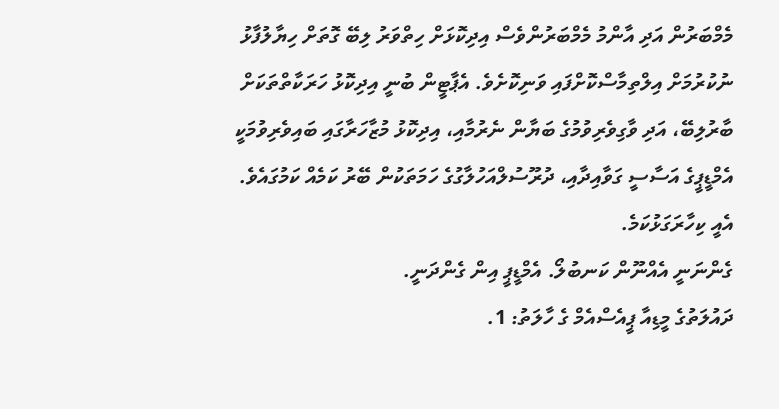މެމްބަރުން އަދި އާންމު މެމްބަރުންވެސް އިދިކޮޅަށް ހިތްވަރު ލިބޭ ގޮތަށް ހިޔާލުފާޅު ނުކުރުމަށް އިލްތިމާސްކޮށްފައި ވަނިކޮށެވެ. އެޕާޓީން ބުނީ އިދިކޮޅު ހަރަކާތްތަކަށް ބާރުލިބޭ، އަދި ވާގިވެރިވުމުގެ ބަޔާން ނެރުމާއި، އިދިކޮޅު މުޒާހަރާގައި ބައިވެރިވުމަކީ އެމްޑީޕީގެ އަސާސީ ގަވާއިދާއި، ދުރޫސުލްއަހުލާގުގެ ހަމަތަކުން ބޭރު ކަމެއް ކަމުގައެވެ.
އެއީ ކިހާރަގަޅުކަމެ.
ގެންނަނީ އެއްނޫން ކަނބުލޯ. އެމްޑީޕީ އިން ގެންދަނީ.
ދައުލަތުގެ މީޑިއާ ޕީއެސްއެމް ގެ ހާލަތު: 1.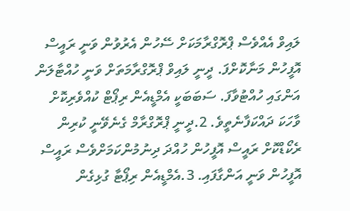ލައިވް އެއްވެސް ޕްރޮގްރާމަކަށް ސޭހުން އެރުވުން ވަނީ ރައީސް އޮފީހުން މަނާކޮށްފަ. ދީނީ ލައިވް ޕްރޮގްރާމަތަށް ވަނީ ހުއްޓާލަން އަންގައި ހުއްޓުވާފަ. ސަބަބަކީ އެމްޑީއެން ރިޕޯޓް ކުއްވެރިކޮށް ވާހަކަ ދައްކަފާނެތީވެ. 2.ދީނީ ޕްރޮގްރާމް ގެނެވޭނީ ކުރިން ރެކޯޑްކޮށް ރައީސް އޮފީހުން ހުއްދަ ދިނުމުންކަމަށްވެސް ރައީސް އޮފީހުން ވަނީ އަންގާފައި. 3.އެމްޑީއެން ރިޕޯޓާ ގުޅިގެން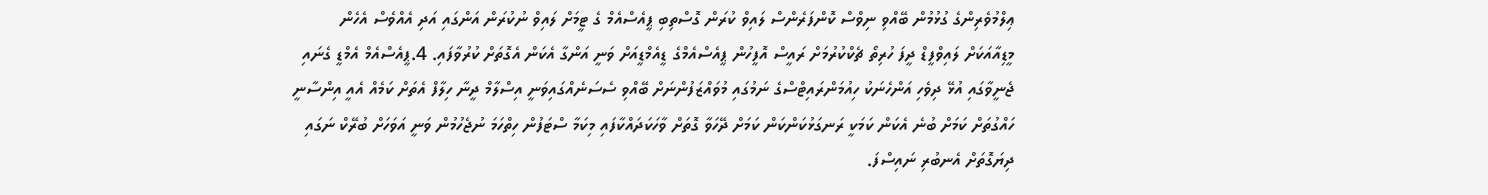ޢިލްމުވެރިންގެ ގުޅުމުން ބޭއްވި ނިވްސް ކޮންފަރެންސް ލައިވް ކުރަން ގޮސްތިބި ޕީއެސްއެމް ގެ ޓީމަށް ލައިވް ނުކުރަން އަންގައި އަދި އެއްވެސް އެހެން މީޑިއާއަކަށް ލައިވްފީޑް ދީފަ ހުރިތޯ ޗެކްކުރުމަށް ރައީސް އޮފީހުން ޕީއެސްއެމްގެ ޑީއެމްޑީއަށް ވަނީ އަންގާ އެކަން އެގޮތަށް ކުރުވާފައި. 4.ޕީއެސްއެމް އެމްޑީ ގެނައި ޖެނީވާގައި އުޅޭ ދިވެހި އަންހެނަކު ހިއުމަންރައިޓްސްގެ ނަމުގައި މުވައްޒަފުންނަށް ބޭއްވި ސެސަނެއްގައިވަނީ އިސްލާމް ދީނާ ހިލާފް އެތަށް ކަމެއް އެއީ އިންސާނީ ހައްގުތަށް ކަމަށް ބުނެ އެކަން ކަމަކީ ރަނގަޅުކަންކަން ކަމަށް ދޭހަވާ ގޮތަށް ވާހަކަދައްކާފައި މިކަމާ ސްޓަފުން ހިތްހަމަ ނުޖެހުމުން ވަނީ އަވަހަށް ބުރޭކް ނަގައި ދިޔަގޮތަށް އެނބުރި ނައިސްފަ.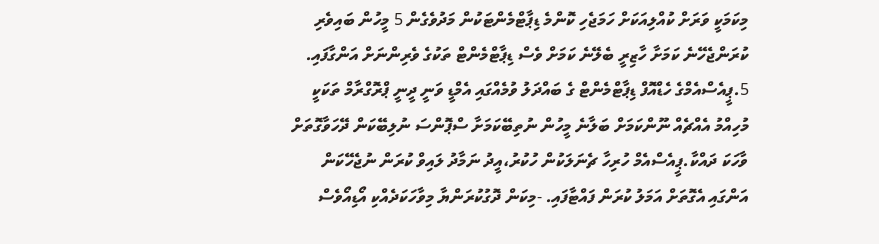މިކަމަކީ ވަރަށް ކުއްލިއަކަށް ހަމަޖެހި ކޮންމެ ޑިޕާޓްމެންޓަކުން މަދުވެގެން 5 މީހުން ބައިވެރި ކުރަންޖެހޭނެ ކަމަށާ ހާޒިރީ ބެލޭނެ ކަމަށް ވެސް ޑިޕާޓްމެންޓް ތަކުގެ ވެރިންނަށް އަންގާފައި. 5.ޕީއެސްއެމްގެ ހެޑްއޮފް ޑިޕާޓްމެންޓް ގެ ބައްދަލު ވުމެއްގައި އެމްޑީ ވަނީ ދީނީ ޕްރޮގްރާމް ތަކަކީ މުހިއްމު އެއްޗެއް ނޫންކަމަށް ބަލާނެ މީހުން ނުތިބޭކަމަށާ ސްޕޮންސަ ނުލިބޭކަން ދޭހަވާގޮތަށް ވާހަކަ ދައްކާ.ޕީއެސްއެމް ހުރިހާ ޗެނަލަކުން ހުކުރު،އީދު ނަމާދު ލައިވް ކުރަން ނުޖެހޭކަން އަންގައި އެގޮތަށް އަމަލު ކުރަން ފައްޓާފައި. -މިކަން ދޮގުކުރަންޔާ މިވާހަކަދެއްކި އޯޑިއޯވެސް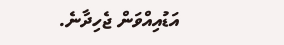އަޑުއިއްވަން ޖެހިދާނެ.